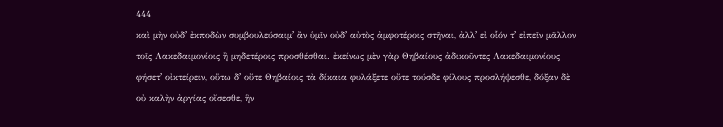444
καὶ μὴν οὐδʼ ἐκποδὼν συμβουλεύσαιμʼ ἂν ὑμῖν οὐδʼ αὐτὸς ἀμφοτέροις στῆναι, ἀλλʼ εἰ οἷόν τʼ εἰπεῖν μᾶλλον τοῖς Λακεδαιμονίοις ἢ μηδετέροις προσθέσθαι. ἐκείνως μὲν γὰρ Θηβαίους ἀδικοῦντες Λακεδαιμονίους φήσετʼ οἰκτείρειν, οὕτω δʼ οὔτε Θηβαίοις τὰ δίκαια φυλάξετε οὔτε τούσδε φίλους προσλήψεσθε, δόξαν δὲ οὐ καλὴν ἀργίας οἴσεσθε, ἣν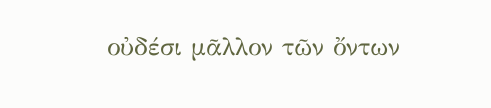οὐδέσι μᾶλλον τῶν ὄντων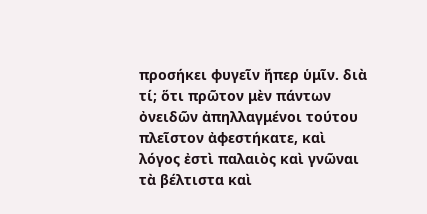προσήκει φυγεῖν ἤπερ ὑμῖν. διὰ τί; ὅτι πρῶτον μὲν πάντων ὀνειδῶν ἀπηλλαγμένοι τούτου πλεῖστον ἀφεστήκατε, καὶ λόγος ἐστὶ παλαιὸς καὶ γνῶναι τὰ βέλτιστα καὶ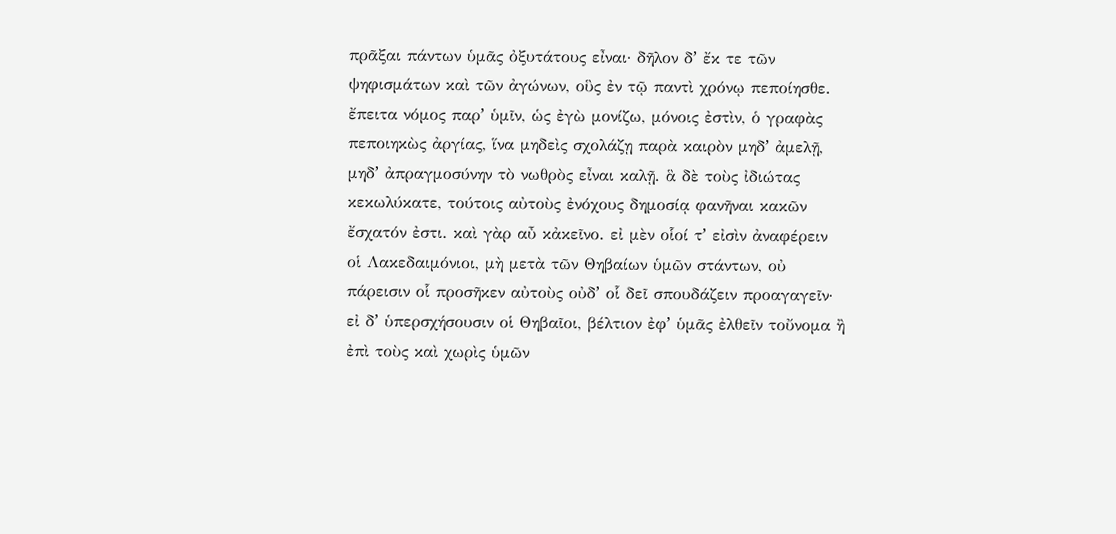πρᾶξαι πάντων ὑμᾶς ὀξυτάτους εἶναι· δῆλον δʼ ἔκ τε τῶν ψηφισμάτων καὶ τῶν ἀγώνων, οὓς ἐν τῷ παντὶ χρόνῳ πεποίησθε. ἔπειτα νόμος παρʼ ὑμῖν, ὡς ἐγὼ μονίζω, μόνοις ἐστὶν, ὁ γραφὰς πεποιηκὼς ἀργίας, ἵνα μηδεὶς σχολάζῃ παρὰ καιρὸν μηδʼ ἀμελῇ, μηδʼ ἀπραγμοσύνην τὸ νωθρὸς εἶναι καλῇ. ἃ δὲ τοὺς ἰδιώτας κεκωλύκατε, τούτοις αὐτοὺς ἐνόχους δημοσίᾳ φανῆναι κακῶν ἔσχατόν ἐστι. καὶ γὰρ αὖ κἀκεῖνο. εἰ μὲν οἷοί τʼ εἰσὶν ἀναφέρειν οἱ Λακεδαιμόνιοι, μὴ μετὰ τῶν Θηβαίων ὑμῶν στάντων, οὐ πάρεισιν οἷ προσῆκεν αὐτοὺς οὐδʼ οἷ δεῖ σπουδάζειν προαγαγεῖν· εἰ δʼ ὑπερσχήσουσιν οἱ Θηβαῖοι, βέλτιον ἐφʼ ὑμᾶς ἐλθεῖν τοὔνομα ἢ ἐπὶ τοὺς καὶ χωρὶς ὑμῶν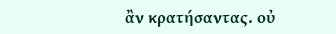ἂν κρατήσαντας. οὐ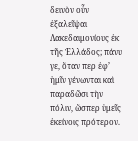δεινὸν οὖν ἐξαλεῖψαι Λακεδαιμονίους ἐκ τῆς Ἑλλάδος; πάνυ γε, ὅταν περ ἐφʼ ἡμῖν γένωνται καὶ παραδῶσι τὴν πόλιν, ὥσπερ ὑμεῖς ἐκείνοις πρότερον.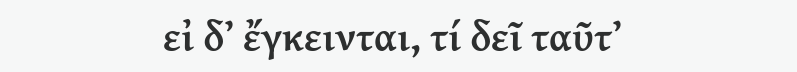εἰ δʼ ἔγκεινται, τί δεῖ ταῦτʼ